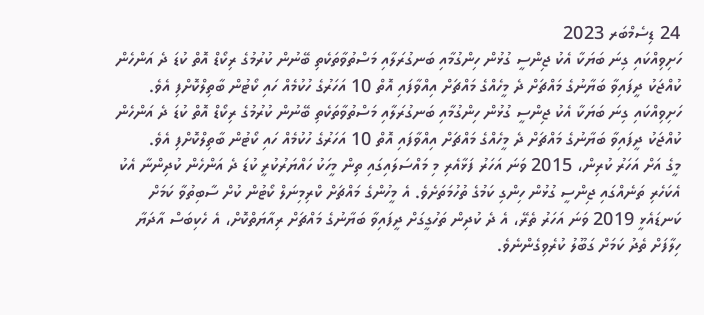24 ޑިސެމްބަރ 2023
ހަށިވިއްކައި ގިނަ ބަޔަކާ އެކު ޖިންސީ ގުޅުން ހިންގުމާއި ބަނގުރަލާއި މަސްތުވާތަކެތި ބޭނުން ކުރުމުގެ ރިކޯޑް އޮތް ކުޑަ ދެ އަންހެން ކުއްޖަކު ދީފައިވާ ބަޔާނުގެ މައްޗަށް ދެ މީހެއްގެ މައްޗަށް އިއްވާފައި އޮތް 10 އަހަރުގެ ހުކުމެއް ހައި ކޯޓުން ބާތިލްކޮށްފި އެވެ.
ހަށިވިއްކައި ގިނަ ބަޔަކާ އެކު ޖިންސީ ގުޅުން ހިންގުމާއި ބަނގުރަލާއި މަސްތުވާތަކެތި ބޭނުން ކުރުމުގެ ރިކޯޑް އޮތް ކުޑަ ދެ އަންހެން ކުއްޖަކު ދީފައިވާ ބަޔާނުގެ މައްޗަށް ދެ މީހެއްގެ މައްޗަށް އިއްވާފައި އޮތް 10 އަހަރުގެ ހުކުމެއް ހައި ކޯޓުން ބާތިލްކޮށްފި އެވެ.
މީގެ އަށް އަހަރު ކުރިން، 2015 ވަނަ އަހަރު ފަޅާއެރި މި މައްސަލައިގައި ތިން މީހަކު ހައްޔަރުކުރީ ކުޑަ ދެ އަންހެން ކުދިންނާ އެކު އެކަހެރި ތަނެއްގައި ޖިންސީ ގުޅުން ހިންގި ކަމުގެ ތުހުމަތަށެވެ. އެ މީހުންގެ މައްޗަށް ކްރިމިނަލް ކޯޓުން ކުށް ސާބިތުވާ ކަމަށް ކަނޑައެޅީ 2019 ވަނަ އަހަރު ތެރޭ، އެ ދެ ކުދިން ތަހުގީގަށް ދީފައިވާ ބަޔާނުގެ މައްޗަށް ރިއާޔަތްކޮށް، އެ ހެކިބަސް އާދަޔާ ހިލާފަށް ތެދު ކަމަށް ގަބޫލު ކުރެވިގެންނެވެ.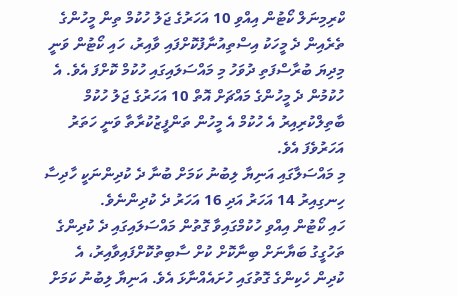ކްރިމިނަލް ކޯޓުން އިއްވި 10 އަހަރުގެ ޖަލު ހުކުމް ތިން މީހުންގެ ތެރެއިން ދެ މީހަކު އިސްތިއުނާފުކޮށްފައި ވާއިރު، ހައި ކޯޓުން ވަނީ މިދިޔަ ބުރާސްފަތި ދުވަހު މި މައްސަލައިގައި ހުކުމް ކޮށްފަ އެވެ. އެ ހުކުމުން ދެ މީހުންގެ މައްޗަށް އޮތް 10 އަހަރުގެ ޖަލު ހުކުމް ބާތިލްކުރިއިރު އެ ހުކުމް އެ މީހުން ތަންފީޒުކުރާތާ ވަނީ ހަތަރު އަހަރުވެފަ އެވެ.
މި މައްސަލާގައި އަނިޔާ ލިބުނު ކަމަށް ބުނާ ދެ ކުދިންނަކީ ހާދިސާ ހިނގިއިރު 14 އަހަރު އަދި 16 އަހަރު ދެ ކުދިންނެވެ.
ހައި ކޯޓުން އިއްވި ހުކުމްގައިވާ ގޮތުން މައްސަލައިގައި ދެ ކުދިންގެ ތަހުގީގު ބަޔާނަށް ބިނާކޮށް ކުށް ސާބިތުކޮށްފައިވާއިރު، އެ ކުދިން ހެކިންގެ ގޮތުގައި ހުށައެއްނާޅަ އެވެ. އަނިޔާ ލިބުނު ކަމަށް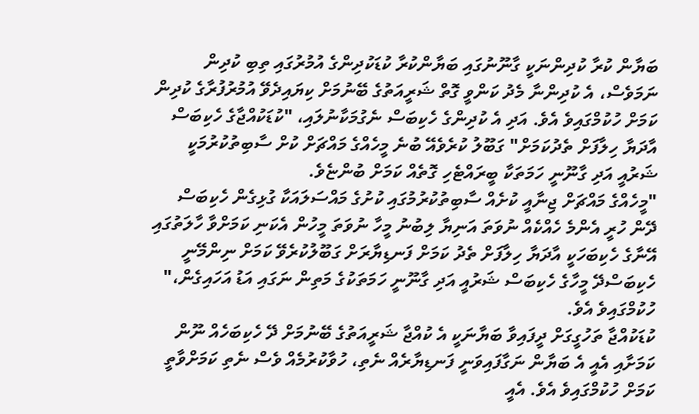ބަޔާން ކުރާ ކުދިންނަކީ ގާނޫނުގައި ބަޔާންކުރާ ކުޑަކުދިންގެ އުމުރުގައި ތިބި ކުދިން ނަމަވެސް، އެ ކުދިންނާ މެދު ކަންވީ ގޮތް ޝަރީއަތުގެ ބޭނުމަށް ކިޔައިދެވޭ އުމުރުފުރާގެ ކުދިން ކަމަށް ހުކުމްގައިވެ އެވެ. އަދި އެ ކުދިންގެ ހެކިބަސް ނެގުމަކާނުލައި، "ކުޑަކުއްޖާގެ ހެކިބަސް އާދަޔާ ހިލާފަށް ތެދުކަމަށް" ގަބޫލު ކުރެވެއޭ ބުނެ މީހެއްގެ މައްޗަށް ކުށް ސާބިތުކުރުމަކީ ޝަރުއީ އަދި ގާނޫނީ ހަމަތަކާ ބީރައްޓެހި ގޮތެއް ކަމަށް ބުންޏެވެ.
"މީހެއްގެ މައްޗަށް ޖިނާއީ ކުށެއް ސާބިތުކުރުމުގައި ކުށުގެ މައްސަލައަކާ ގުޅިގެން ހެކިބަސް ދޭން ހުރީ އެންމެ ހެއްކެއް ނުވަތަ އަނިޔާ ލިބުނު މީހާ ނުވަތަ މީހުން އެކަނި ކަމަށްވާ ހާލަތުގައި އޭނާގެ ހެކިބަހަކީ އާދަޔާ ހިލާފަށް ތެދު ކަމަށް ފަނޑިޔާރަށް ގަބޫލުކުރެވޭ ކަމަށް ނިންމޭނީ ހެކިބަސްދޭ މީހާގެ ހެކިބަސް ޝަރުއީ އަދި ގާނޫނީ ހަމަތަކުގެ މަތިން ނަގައި އަޑު އަހައިގެން،" ހުކުމްގައިވެ އެވެ.
ކުޑަކުއްޖާ ތަހުގީގަށް ދީފައިވާ ބަޔާނަކީ އެ ކުއްޖާ ޝަރީއަތުގެ ބޭނުމަށް ދޭ ހެކިބަހެއް ނޫން ކަމަށާއި އެއީ އެ ބަޔާން ނަގާފައިވަނީ ފަނޑިޔާރެއް ނެތި، ހުވާކުރުމެއް ވެސް ނެތި ކަމަށްވާތީ ކަމަށް ހުކުމްގައިވެ އެވެ. އެއީ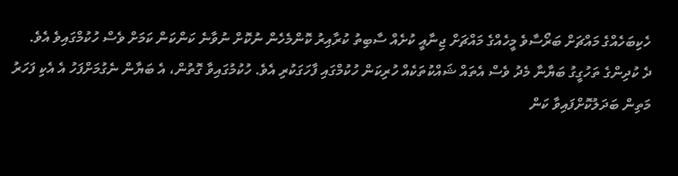ހެކިބަހެއްގެ މައްޗަށް ބަރޯސާވެ މީހެއްގެ މައްޗަށް ޖިނާއީ ކުށެއް ސާބިތު ކުރާއިރު ކޮންމެހެން ނުކޮށް ނުވާނެ ކަންކަން ކަމަށް ވެސް ހުކުމްގައިވެ އެވެ.
ދެ ކުދިންގެ ތަހުގީގު ބަޔާނާ މެދު ވެސް އެތައް ޝައްކުތަކެއް ހުރިކަން ހުކުމްގައި ފާހަގަކުރި އެވެ. ހުކުމުގައިވާ ގޮތުން، އެ ބަޔާން ނެގުމަށްފަހު އެ އެކި ފަހަރު މަތިން ބަދަލުކޮށްފައިވާ ކަން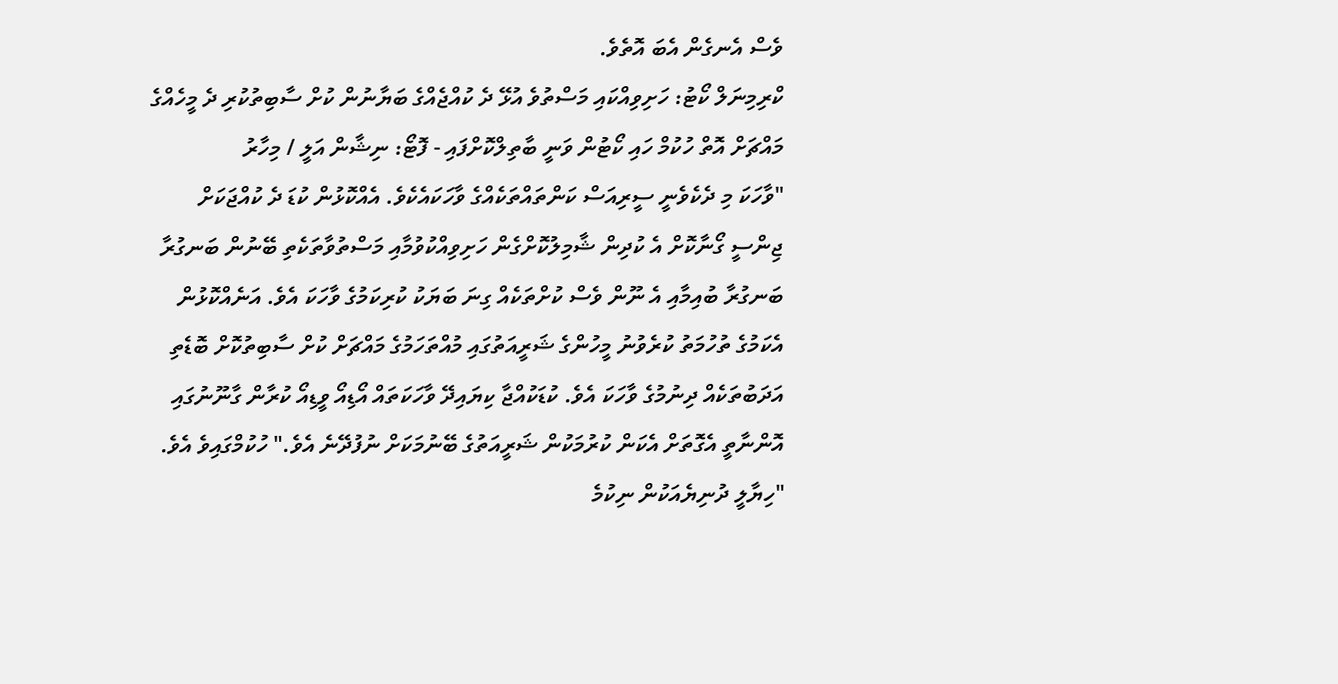ވެސް އެނގެން އެބަ އޮތެވެ.
ކްރިމިނަލް ކޯޓު: ހަށިވިއްކައި މަސްތުވެ އުޅޭ ދެ ކުއްޖެއްގެ ބަޔާނުން ކުށް ސާބިތުކުރި ދެ މީހެއްގެ މައްޗަށް އޮތް ހުކުމް ހައި ކޯޓުން ވަނީ ބާތިލްކޮށްފައި - ފޮޓޯ: ނިޝާން އަލީ / މިހާރު
"ވާހަކަ މި ދެކެވެނީ ސީރިއަސް ކަންތައްތަކެއްގެ ވާހަކައެކެވެ. އެއްކޮޅުން ކުޑަ ދެ ކުއްޖަކަށް ޖިންސީ ގޯނާކޮށް އެ ކުދިން ޝާމިލުކޮށްގެން ހަށިވިއްކުވުމާއި މަސްތުވާތަކެތި ބޭނުން ބަނގުރާ ބަނގުރާ ބުއިމާއި އެ ނޫން ވެސް ކުށްތަކެއް ގިނަ ބަޔަކު ކުރިކަމުގެ ވާހަކަ އެވެ. އަނެއްކޮޅުން އެކަމުގެ ތުހުމަތު ކުރެވުނު މީހުންގެ ޝަރީއަތުގައި މުއްތަހަމުގެ މައްޗަށް ކުށް ސާބިތުކޮށް ބޮޑެތި އަދަބުތަކެއް ދިނުމުގެ ވާހަކަ އެވެ. ކުޑަކުއްޖާ ކިޔައިދޭ ވާހަކަތައް އޯޑިއޯ ވީޑިއޯ ކުރާން ގާނޫނުގައި އޮންނާތީ އެގޮތަށް އެކަން ކުރުމަކުން ޝަރީއަތުގެ ބޭނުމަކަށް ނުފުދޭނެ އެވެ." ހުކުމްގައިވެ އެވެ.
"ހިޔާލީ ދުނިޔެއަކުން ނިކުމެ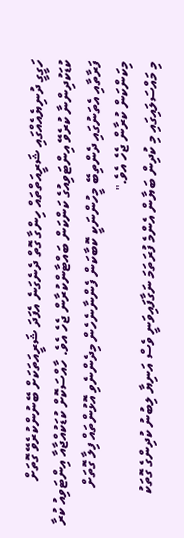ހަގީގީ ދުނިޔެއެއްގައި ޝަރީއަތްތައް ހިންގާ ގޮތް ދެނެގަނެ އެފަދަ ޝަރީއަތަކަށް ބޭނުންކުރެވޭ ގޮތަށް ކުޑަކުދިންނާ ކުރެވޭ އިންޓަވިއުގެ ކަންކަން ބައްޓާންކުރާން ޖެހެ އެވެ. ހާއްސަކޮށް ކުޑަކުއްޖާއާ އިންޓަވިއު ކުރާ ފަރާތާއި އެތަނުގައި ދެންތިބޭ މީހުންނަކީ ކޮބާކަން ފެންނާނެހެން މިދެންނެވި އޮޅުންތައް ފިލާ ގޮތަށް މިކަންކަން ކުރާން ޖެހެ އެވެ."
މި މައްސަލައިގައި މި ކުދިން ބަޔާން އެންމެ ފުރަތަމަ ނަގާފައިވަނީ ވެސް އަނިޔާ ލިބުނު ކުދިންގެ ގޮތަކު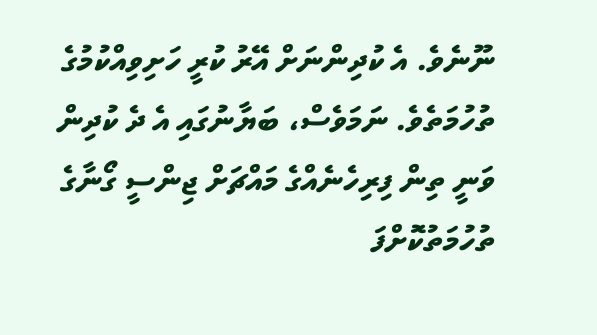ނޫނެވެ. އެ ކުދިންނަށް އޭރު ކުރީ ހަށިވިއްކުމުގެ ތުހުމަތެވެ. ނަމަވެސް، ބަޔާނުގައި އެ ދެ ކުދިން ވަނީ ތިން ފިރިހެނެއްގެ މައްޗަށް ޖިންސީ ގޯނާގެ ތުހުމަތުކޮށްފަ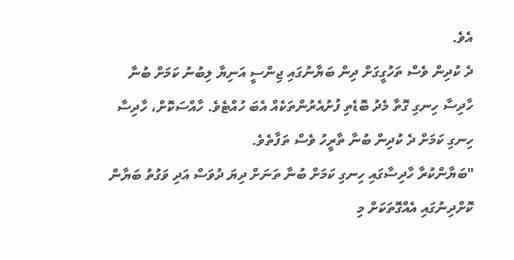އެވެ.
ދެ ކުދިން ވެސް ތަހުގީގަށް ދިން ބަޔާނުގައި ޖިންސީ އަނިޔާ ލިބުނު ކަމަށް ބުނާ ހާދިސާ ހިނގި ގޮތާ މެދު ބޮޑެތި ފުށުއެރުންތަކެއް އެބަ ހުއްޓެވެ. ހާއްސަކޮށް، ހާދިސާ ހިނގި ކަމަށް ދެ ކުދިން ބުނާ ތާރީހު ވެސް ތަފާތެވެ.
"ބަޔާންކުރާ ހާދިސާގައި ހިނގި ކަމަށް ބުނާ ތަނަށް ދިޔަ ދުވަސް އަދި ވަގުތު ބަޔާން ކޮށްދިނުގައި އެއްގޮތަކަށް މި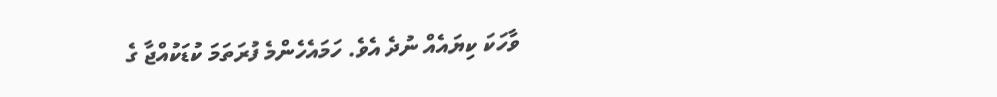ވާހަކަ ކިޔައެއް ނުދެ އެވެ. ހަމައެހެންމެ ފުރަތަމަ ކުޑަކުއްޖާ ގެ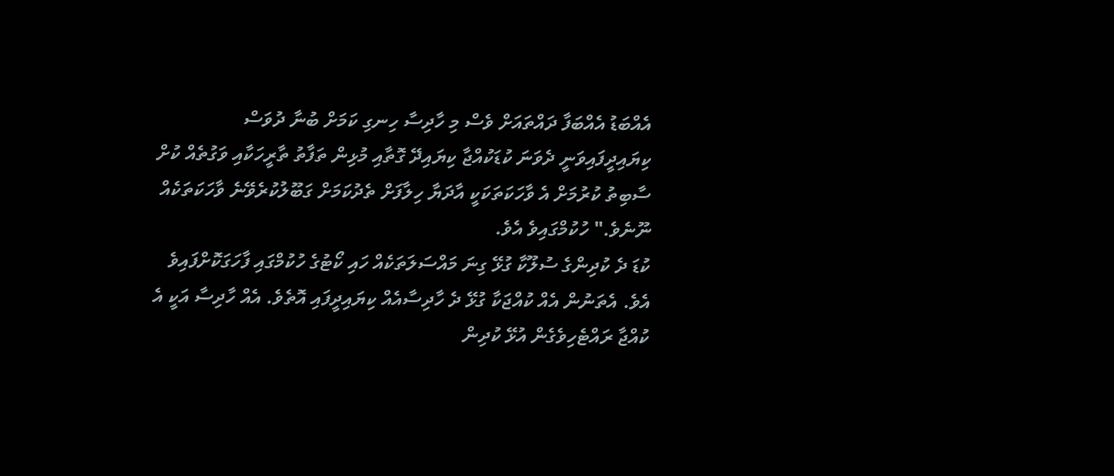އެއްބަޑު އެއްބަފާ ދައްތައަށް ވެސް މި ހާދިސާ ހިނގި ކަމަށް ބުނާ ދުވަސް ކިޔައިދީފައިވަނީ ދެވަނަ ކުޑަކުއްޖާ ކިޔައިދޭ ގޮތާއި މުޅިން ތަފާތު ތާރީހަކާއި ވަގުތެއް ކުށް ސާބިތު ކުރުމަށް އެ ވާހަކަތަކަކީ އާދަޔާ ހިލާފަށް ތެދުކަމަށް ގަބޫލުކުރެވޭނެ ވާހަކަތަކެއް ނޫނެވެ." ހުކުމްގައިވެ އެވެ.
ކުޑަ ދެ ކުދިންގެ ސުލޫކާ ގުޅޭ ގިނަ މައްސަލަތަކެއް ހައި ކޯޓުގެ ހުކުމްގައި ފާހަގަކޮށްފައިވެ އެވެ. އެތަނުން އެއް ކުއްޖަކާ ގުޅޭ ދެ ހާދިސާއެއް ކިޔައިދީފައި އޮތެވެ. އެއް ހާދިސާ އަކީ އެ ކުއްޖާ ރައްޓެހިވެގެން އުޅޭ ކުދިން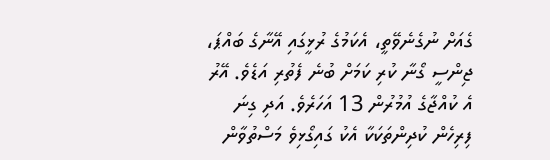ގެއަށް ނުގެނެވޭތީ، އެކަމުގެ ރުޅީގައި އޭނާގެ ބައްޕަ، ޖިންސީ ގޯނާ ކުރި ކަމަށް ބުނެ ފެތުރި އަޑެވެ. އޭރު އެ ކުއްޖާގެ އުމުރުން 13 އަހަރެވެ. އަދި ގިނަ ފިރިހެން ކުދިންތަކަކާ އެކު ގައިގޯޅިވެ މަސްތުވާން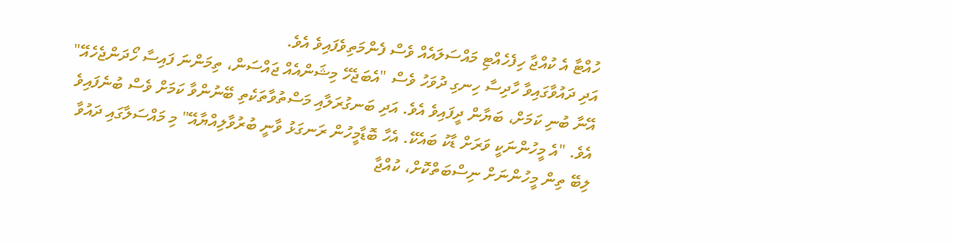ހުއްޓާ އެ ކުއްޖާ ހިފެހެއްޓި މައްސަލައެއް ވެސް ފެންމަތިވެފައިވެ އެވެ.
އަދި ދައުވާގައިވާ ހާދިސާ ހިނގި ދުވަހު ވެސް "އެބަޖެހޭ މިޝަންއެއް ޖައްސަން، ތިމަންނަ ފައިސާ ހޯދަންޖެހެއޭ" އޭނާ ބުނި ކަމަށް، ބަޔާން ދީފައިވެ އެވެ. އަދި ބަނގުރަލާއި މަސްތުވާތަކެތި ބޭނުންވާ ކަމަށް ވެސް ބުނެފައިވެ އެވެ. "އެ މީހުންނަކީ ވަރަށް ޑާކު ބައެކޭ. އެހާ ބޮޑާމީހުން ރަނގަޅު ވާނީ ބުރުވާލިއްޔާއޭ" މި މައްސަލާގައި ދައުވާ ލިބޭ ތިން މީހުންނަށް ނިސްބަތްކޮށް، ކުއްޖާ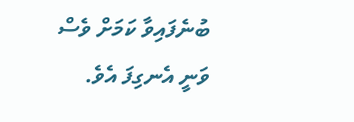ބުނެފައިވާ ކަމަށް ވެސް ވަނީ އެނގިފަ އެވެ.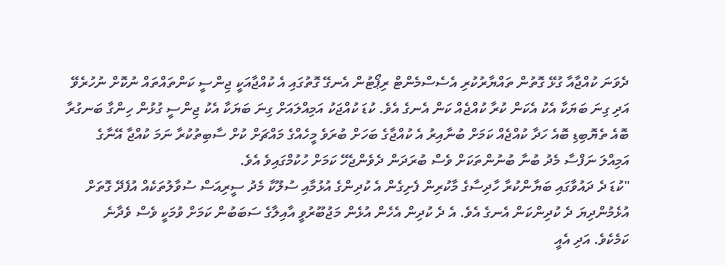ދެވަނަ ކުއްޖާއާ ގުޅޭ ގޮތުން ތައްޔާރުކުރި އެސެސްމެންޓް ރިޕޯޓުން އެނގޭ ގޮތުގައި އެ ކުއްޖާއަކީ ޖިންސީ ކަންތައްތައް ނުކޮށް ނުހުރެވޭ އަދި ގިނަ ބަޔަކާ އެކު އެކަން ކުރާ ކުއްޖެއް ކަން އެނގެ އެވެ. ކުޑަ ކުއްޖަކު އަމިއްލައަށް ގިނަ ބަޔަކާ އެކު ޖިންސީ ގުޅުން ހިންގާ ބަނގުރާ ބޮއެ ތެޔޮބިޑި ބޮއެ ހަދާ ކުއްޖެއް ކަމަށް ބުނާއިރު އެ ކުއްޖާގެ ބަހަށް ބުރަވެ މީހެއްގެ މައްޗަށް ކުށް ސާބިތުކުރާ ނަމަ ކުއްޖާ އޭނާގެ އަމިއްލަ ނަފްސާ މެދު ބުނާ ބުނުންތަކަށް ވެސް ބުރަދަން ދެވެންޖެހޭ ކަމަށް ހުކުމްގައިވެ އެވެ.
"ކުޑަ ދެ ދައުވާގައި ބަޔާންކުރާ ހާދިސާގެ މާކުރިން ފެށިގެން އެ ކުދިންގެ އުޅުމާއި ސުލޫކާ މެދު ސީރިއަސް ސުވާލުތަކެއް އުފެދޭ ގޮތަށް އުޅެމުންދިޔަ ދެ ކުދިންކަން އެނގެ އެވެ. އެ ދެ ކުދިން އެހެން އުޅެން މަޖުބޫރުވީ އާއިލާގެ ސަބަބުން ކަމަށް ވުމަކީ ވެސް ވެދާނެ ކަމެކެވެ. އަދި އެއީ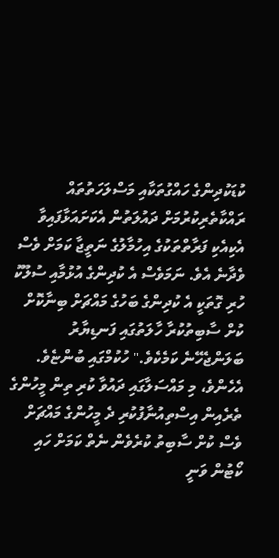ކުޑަކުދިންގެ ހައްގުތަކާއި މަސްލަހަތުތައް ރައްކާތެރިކުރުމަށް ދައުލަތުން އެކަށައަޅާފައިވާ އެކިއެކި ފަރާތްތަކުގެ އިހުމާލުގެ ނަތީޖާ ކަމަށް ވެސް ވެދާނެ އެވެ. ނަމަވެސް އެ ކުދިންގެ އުޅުމާއި ސުލޫކު ހުރި ގޮތަކީ އެ ކުދިންގެ ބަހުގެ މައްޗަށް ބިނާކޮށް ކުށް ސާބިތުކުރާ ހާލަތުގައި ފަނޑިޔާރު ބަލަންޖެހޭނެ ކަމެކެވެ." ހުކުމްގައި ބުންޏެވެ.
އެހެންވެ، މި މައްސަލާގައި ދައުވާ ކުރި ތިން މީހުންގެ ތެރެއިން އިސްތިއުނާފުކުރި ދެ މީހުންގެ މައްޗަށް ވެސް ކުށް ސާބިތު ކުރެވެން ނެތް ކަމަށް ހައި ކޯޓުން ވަނީ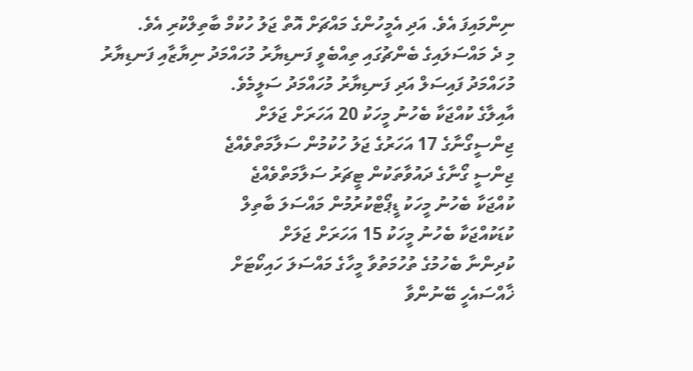ނިންމައިފަ އެވެ. އަދި އެމީހުންގެ މައްޗަށް އޮތް ޖަލު ހުކުމް ބާތިލްކުރި އެވެ.
މި ދެ މައްސަލައިގެ ބެންޗުގައި ތިއްބެވީ ފަނޑިޔާރު މުހައްމަދު ނިޔާޒާއި ފަނޑިޔާރު މުހައްމަދު ފައިސަލް އަދި ފަނޑިޔާރު މުހައްމަދު ސަލީމެވެ.
އާއިލާގެ ކުއްޖަކާ ބެހުނު މީހަކު 20 އަހަރަށް ޖަލަށް
ޖިންސީގޯނާގެ 17 އަހަރުގެ ޖަލު ހުކުމުން ސަލާމަތްވެއްޖެ
ޖިންސީ ގޯނާގެ ދައުވާތަކުން ޓީޗަރު ސަލާމަތްވެއްޖެ
ކުއްޖަކާ ބެހުނު މީހަކު ޑީޕޯޓްކުރުމުން މައްސަލަ ބާތިލް
ކުޑަކުއްޖަކާ ބެހުނު މީހަކު 15 އަހަރަށް ޖަލަށް
ކުދިންނާ ބެހުމުގެ ތުހުމަތުވާ މީހާގެ މައްސަލަ ހައިކޯޓަށް
ޚާއްސައެހީ ބޭނުންވާ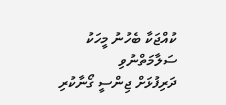ކުއްޖަކާ ބެހުނު މީހަކު ސަލާމަތްނުވި
ދަރިފުޅަށް ޖިންސީ ގޯނާކުރި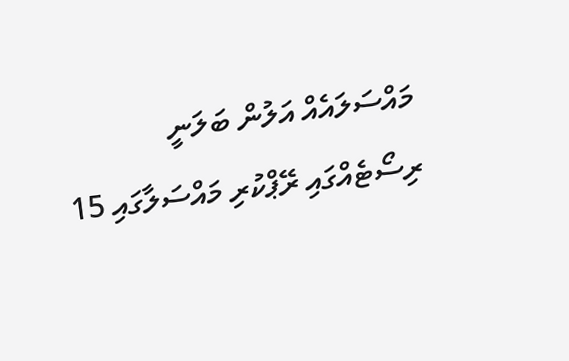މައްސަލައެއް އަލުން ބަލަނީ
ރިސޯޓެއްގައި ރޭޕްކުރި މައްސަލާގައި 15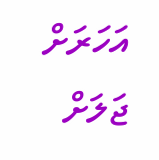އަހަރަށް ޖަލަށް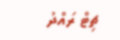ޗިޓް ރައްދު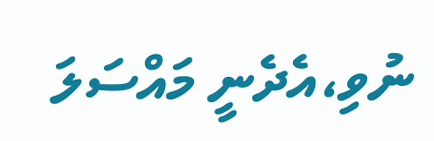ނުވި،އެދެނީ މައްސަލަ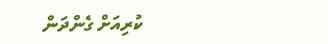ކުރިއަށް ގެންދަން